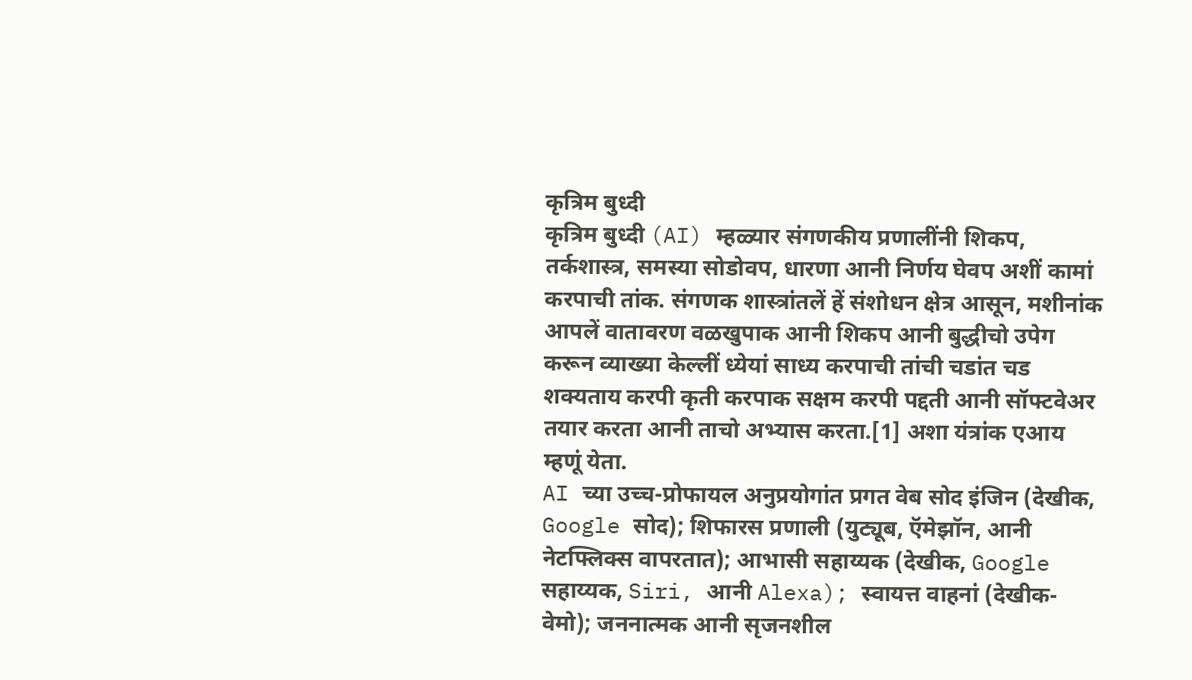कृत्रिम बुध्दी
कृत्रिम बुध्दी (AI) म्हळ्यार संगणकीय प्रणालींनी शिकप, तर्कशास्त्र, समस्या सोडोवप, धारणा आनी निर्णय घेवप अशीं कामां करपाची तांक. संगणक शास्त्रांतलें हें संशोधन क्षेत्र आसून, मशीनांक आपलें वातावरण वळखुपाक आनी शिकप आनी बुद्धीचो उपेग करून व्याख्या केल्लीं ध्येयां साध्य करपाची तांची चडांत चड शक्यताय करपी कृती करपाक सक्षम करपी पद्दती आनी सॉफ्टवेअर तयार करता आनी ताचो अभ्यास करता.[1] अशा यंत्रांक एआय म्हणूं येता.
AI च्या उच्च-प्रोफायल अनुप्रयोगांत प्रगत वेब सोद इंजिन (देखीक, Google सोद); शिफारस प्रणाली (युट्यूब, ऍमेझॉन, आनी नेटफ्लिक्स वापरतात); आभासी सहाय्यक (देखीक, Google सहाय्यक, Siri, आनी Alexa); स्वायत्त वाहनां (देखीक- वेमो); जननात्मक आनी सृजनशील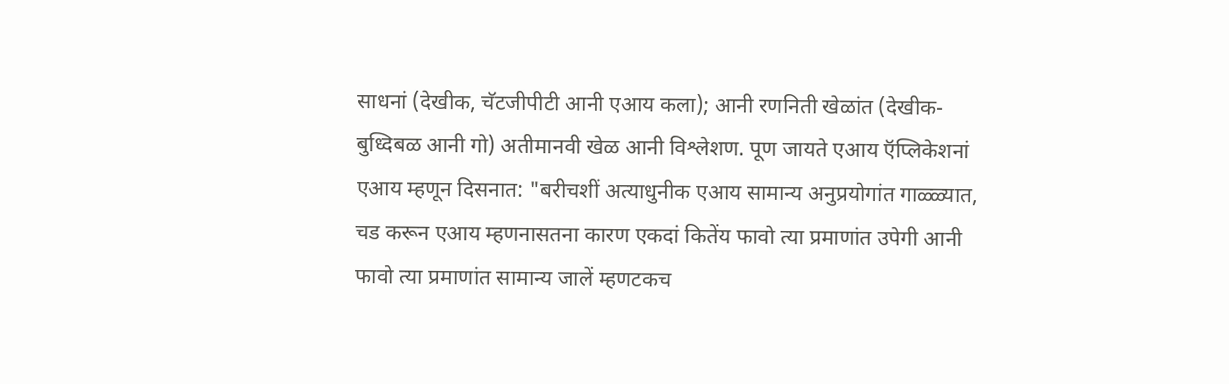साधनां (देखीक, चॅटजीपीटी आनी एआय कला); आनी रणनिती खेळांत (देखीक- बुध्दिबळ आनी गो) अतीमानवी खेळ आनी विश्लेशण. पूण जायते एआय ऍप्लिकेशनां एआय म्हणून दिसनात: "बरीचशीं अत्याधुनीक एआय सामान्य अनुप्रयोगांत गाळ्ळ्यात, चड करून एआय म्हणनासतना कारण एकदां कितेंय फावो त्या प्रमाणांत उपेगी आनी फावो त्या प्रमाणांत सामान्य जालें म्हणटकच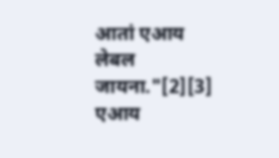आतां एआय लेबल जायना."[2][3]
एआय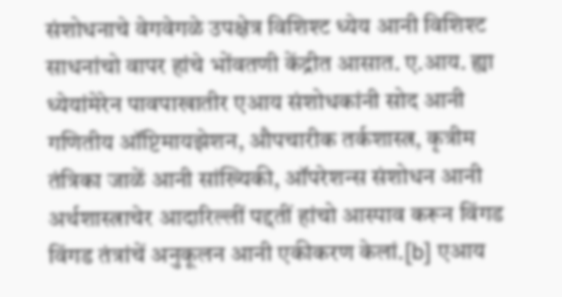संशोधनाचे वेगवेगळे उपक्षेत्र विशिश्ट ध्येय आनी विशिश्ट साधनांचो वापर हांचे भोंवतणी केंद्रीत आसात. ए.आय. ह्या ध्येयांमेरेन पावपाखातीर एआय संशोधकांनी सोद आनी गणितीय ऑप्टिमायझेशन, औपचारीक तर्कशास्त्र, कृत्रीम तंत्रिका जाळें आनी सांख्यिकी, ऑपरेशन्स संशोधन आनी अर्थशास्त्राचेर आदारिल्लीं पद्दतीं हांचो आस्पाव करून विंगड विंगड तंत्रांचें अनुकूलन आनी एकीकरण केलां.[b] एआय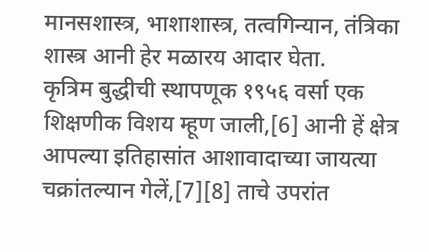मानसशास्त्र, भाशाशास्त्र, तत्वगिन्यान, तंत्रिका शास्त्र आनी हेर मळारय आदार घेता.
कृत्रिम बुद्धीची स्थापणूक १९५६ वर्सा एक शिक्षणीक विशय म्हूण जाली,[6] आनी हें क्षेत्र आपल्या इतिहासांत आशावादाच्या जायत्या चक्रांतल्यान गेलें,[7][8] ताचे उपरांत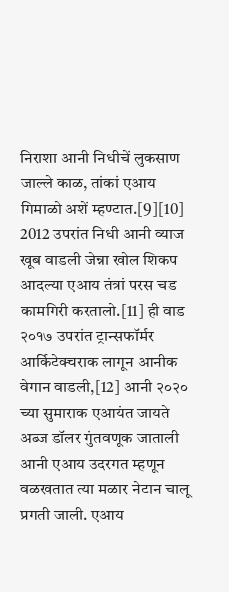निराशा आनी निधीचें लुकसाण जाल्ले काळ, तांकां एआय गिमाळो अशें म्हण्टात.[9][10] 2012 उपरांत निधी आनी व्याज खूब वाडली जेन्ना खोल शिकप आदल्या एआय तंत्रां परस चड कामगिरी करतालो.[11] ही वाड २०१७ उपरांत ट्रान्सफॉर्मर आर्किटेक्चराक लागून आनीक वेगान वाडली,[12] आनी २०२० च्या सुमाराक एआयंत जायते अब्ज डॉलर गुंतवणूक जाताली आनी एआय उदरगत म्हणून वळखतात त्या मळार नेटान चालू प्रगती जाली. एआय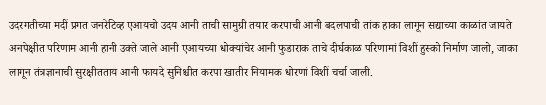उदरगतीच्या मदीं प्रगत जनरेटिव्ह एआयचो उदय आनी ताची सामुग्री तयार करपाची आनी बदलपाची तांक हाका लागून सद्याच्या काळांत जायते अनपेक्षीत परिणाम आनी हानी उक्ते जाले आनी एआयच्या धोक्यांचेर आनी फुडाराक ताचे दीर्घकाळ परिणामां विशीं हुस्को निर्माण जालो, जाका लागून तंत्रज्ञानाची सुरक्षीतताय आनी फायदे सुनिश्चीत करपा खातीर नियामक धोरणां विशीं चर्चा जाली.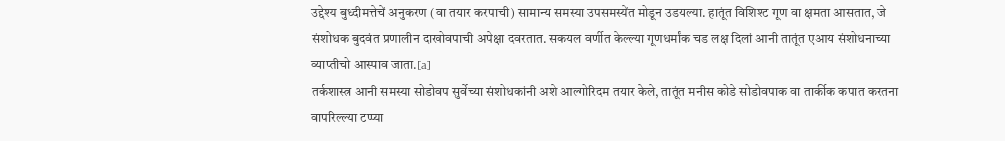उद्देश्य बुध्दीमत्तेचें अनुकरण (वा तयार करपाची) सामान्य समस्या उपसमस्येंत मोडून उडयल्या. हातूंत विशिश्ट गूण वा क्षमता आसतात, जे संशोधक बुदवंत प्रणालीन दाखोवपाची अपेक्षा दवरतात. सकयल वर्णीत केल्ल्या गूणधर्मांक चड लक्ष दिलां आनी तातूंत एआय संशोधनाच्या व्याप्तीचो आस्पाव जाता.[a]
तर्कशास्त्र आनी समस्या सोडोवप सुर्वेच्या संशोधकांनी अशे आल्गोरिदम तयार केले, तातूंत मनीस कोडे सोडोवपाक वा तार्कीक कपात करतना वापरिल्ल्या टप्प्या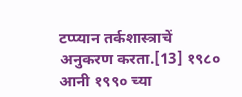टप्प्यान तर्कशास्त्राचें अनुकरण करता.[13] १९८० आनी १९९० च्या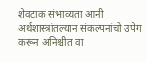शेवटाक संभाव्यता आनी अर्थशास्त्रांतल्यान संकल्पनांचो उपेग करून अनिश्चीत वा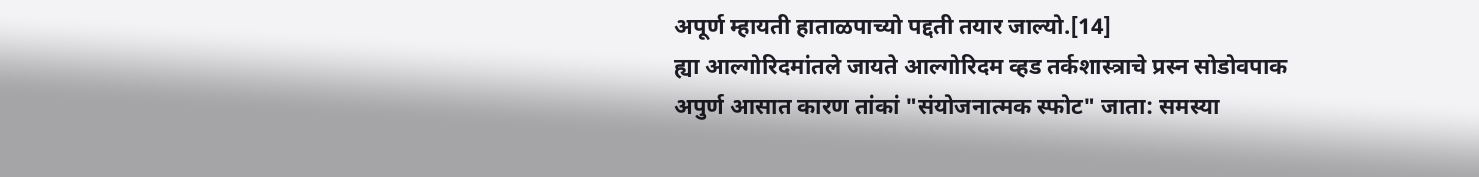अपूर्ण म्हायती हाताळपाच्यो पद्दती तयार जाल्यो.[14]
ह्या आल्गोरिदमांतले जायते आल्गोरिदम व्हड तर्कशास्त्राचे प्रस्न सोडोवपाक अपुर्ण आसात कारण तांकां "संयोजनात्मक स्फोट" जाता: समस्या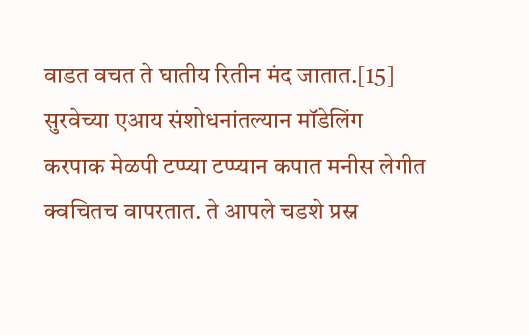वाडत वचत ते घातीय रितीन मंद जातात.[15] सुरवेच्या एआय संशोधनांतल्यान मॉडेलिंग करपाक मेळपी टप्प्या टप्प्यान कपात मनीस लेगीत क्वचितच वापरतात. ते आपले चडशे प्रस्न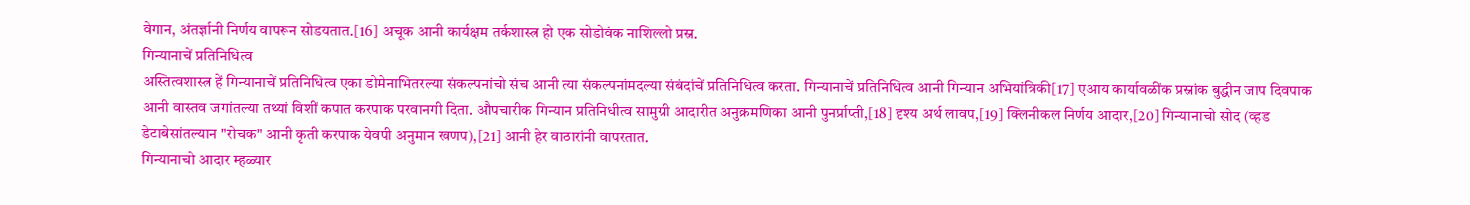वेगान, अंतर्ज्ञानी निर्णय वापरून सोडयतात.[16] अचूक आनी कार्यक्षम तर्कशास्त्र हो एक सोडोवंक नाशिल्लो प्रस्न.
गिन्यानाचें प्रतिनिधित्व
अस्तित्वशास्त्र हें गिन्यानाचें प्रतिनिधित्व एका डोमेनाभितरल्या संकल्पनांचो संच आनी त्या संकल्पनांमदल्या संबंदांचें प्रतिनिधित्व करता. गिन्यानाचें प्रतिनिधित्व आनी गिन्यान अभियांत्रिकी[17] एआय कार्यावळींक प्रस्नांक बुद्धीन जाप दिवपाक आनी वास्तव जगांतल्या तथ्यां विशीं कपात करपाक परवानगी दिता. औपचारीक गिन्यान प्रतिनिधीत्व सामुग्री आदारीत अनुक्रमणिका आनी पुनर्प्राप्ती,[18] दृश्य अर्थ लावप,[19] क्लिनीकल निर्णय आदार,[20] गिन्यानाचो सोद (व्हड डेटाबेसांतल्यान "रोचक" आनी कृती करपाक येवपी अनुमान खणप),[21] आनी हेर वाठारांनी वापरतात.
गिन्यानाचो आदार म्हळ्यार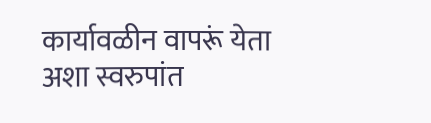कार्यावळीन वापरूं येता अशा स्वरुपांत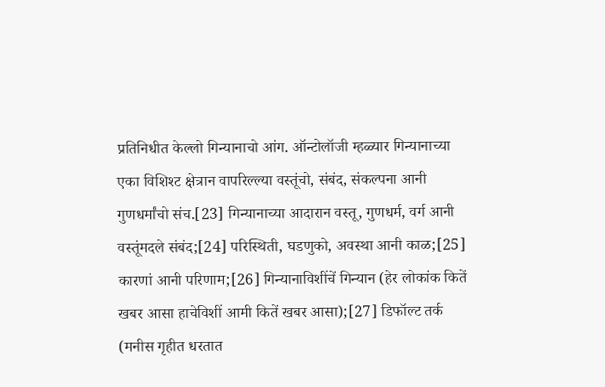प्रतिनिधीत केल्लो गिन्यानाचो आंग. ऑन्टोलॉजी म्हळ्यार गिन्यानाच्या एका विशिश्ट क्षेत्रान वापरिल्ल्या वस्तूंचो, संबंद, संकल्पना आनी गुणधर्मांचो संच.[23] गिन्यानाच्या आदारान वस्तू, गुणधर्म, वर्ग आनी वस्तूंमदले संबंद;[24] परिस्थिती, घडणुको, अवस्था आनी काळ;[25] कारणां आनी परिणाम;[26] गिन्यानाविशींचें गिन्यान (हेर लोकांक कितें खबर आसा हाचेविशीं आमी कितें खबर आसा);[27] डिफॉल्ट तर्क (मनीस गृहीत धरतात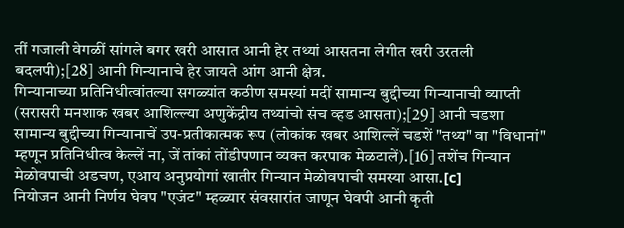तीं गजाली वेगळीं सांगले बगर खरी आसात आनी हेर तथ्यां आसतना लेगीत खरी उरतली बदलपी);[28] आनी गिन्यानाचे हेर जायते आंग आनी क्षेत्र.
गिन्यानाच्या प्रतिनिधीत्वांतल्या सगळ्यांत कठीण समस्यां मदीं सामान्य बुद्दीच्या गिन्यानाची व्याप्ती (सरासरी मनशाक खबर आशिल्ल्या अणुकेंद्रीय तथ्यांचो संच व्हड आसता);[29] आनी चडशा सामान्य बुद्दीच्या गिन्यानाचें उप-प्रतीकात्मक रूप (लोकांक खबर आशिल्लें चडशें "तथ्य" वा "विधानां" म्हणून प्रतिनिधीत्व केल्लें ना, जें तांकां तोंडीपणान व्यक्त करपाक मेळटालें).[16] तशेंच गिन्यान मेळोवपाची अडचण, एआय अनुप्रयोगां खातीर गिन्यान मेळोवपाची समस्या आसा.[c]
नियोजन आनी निर्णय घेवप "एजंट" म्हळ्यार संवसारांत जाणून घेवपी आनी कृती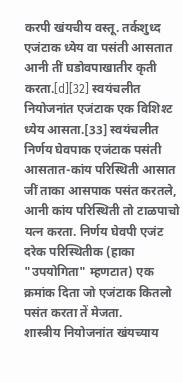करपी खंयचीय वस्तू. तर्कशुध्द एजंटाक ध्येय वा पसंती आसतात आनी तीं घडोवपाखातीर कृती करता.[d][32] स्वयंचलीत नियोजनांत एजंटाक एक विशिश्ट ध्येय आसता.[33] स्वयंचलीत निर्णय घेवपाक एजंटाक पसंती आसतात-कांय परिस्थिती आसात जीं ताका आसपाक पसंत करतले, आनी कांय परिस्थिती तो टाळपाचो यत्न करता. निर्णय घेवपी एजंट दरेक परिस्थितीक (हाका "उपयोगिता" म्हणटात) एक क्रमांक दिता जो एजंटाक कितलो पसंत करता तें मेजता.
शास्त्रीय नियोजनांत खंयच्याय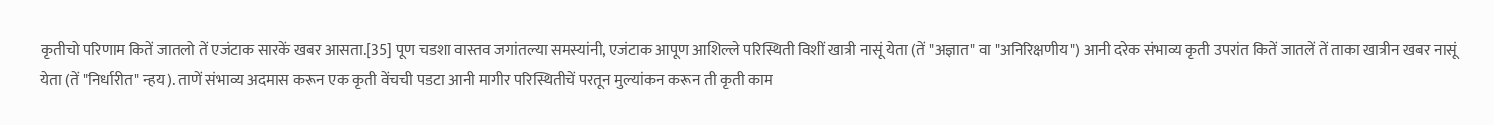कृतीचो परिणाम कितें जातलो तें एजंटाक सारकें खबर आसता.[35] पूण चडशा वास्तव जगांतल्या समस्यांनी, एजंटाक आपूण आशिल्ले परिस्थिती विशीं खात्री नासूं येता (तें "अज्ञात" वा "अनिरिक्षणीय") आनी दरेक संभाव्य कृती उपरांत कितें जातलें तें ताका खात्रीन खबर नासूं येता (तें "निर्धारीत" न्हय). ताणें संभाव्य अदमास करून एक कृती वेंचची पडटा आनी मागीर परिस्थितीचें परतून मुल्यांकन करून ती कृती काम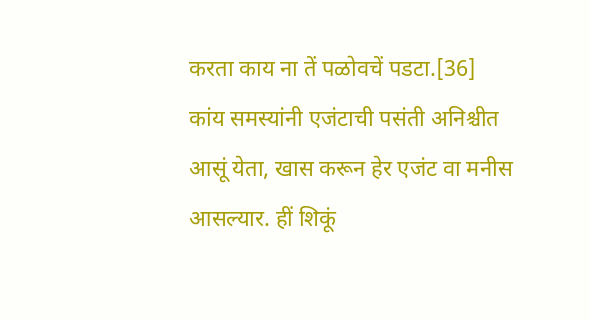करता काय ना तें पळोवचें पडटा.[36]
कांय समस्यांनी एजंटाची पसंती अनिश्चीत आसूं येता, खास करून हेर एजंट वा मनीस आसल्यार. हीं शिकूं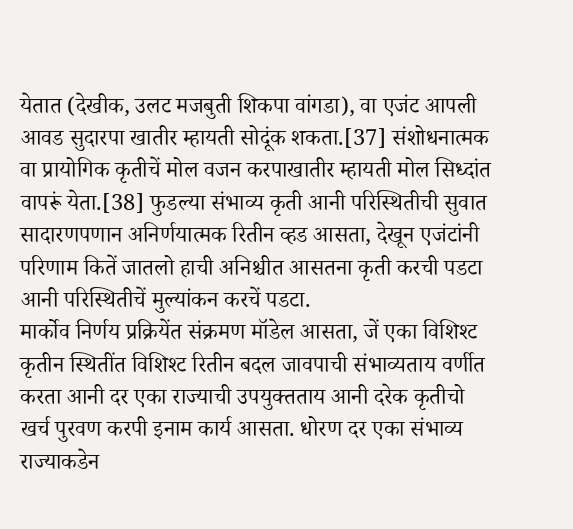येतात (देखीक, उलट मजबुती शिकपा वांगडा), वा एजंट आपली आवड सुदारपा खातीर म्हायती सोदूंक शकता.[37] संशोधनात्मक वा प्रायोगिक कृतीचें मोल वजन करपाखातीर म्हायती मोल सिध्दांत वापरूं येता.[38] फुडल्या संभाव्य कृती आनी परिस्थितीची सुवात सादारणपणान अनिर्णयात्मक रितीन व्हड आसता, देखून एजंटांनी परिणाम कितें जातलो हाची अनिश्चीत आसतना कृती करची पडटा आनी परिस्थितीचें मुल्यांकन करचें पडटा.
मार्कोव निर्णय प्रक्रियेंत संक्रमण मॉडेल आसता, जें एका विशिश्ट कृतीन स्थितींत विशिश्ट रितीन बदल जावपाची संभाव्यताय वर्णीत करता आनी दर एका राज्याची उपयुक्तताय आनी दरेक कृतीचो खर्च पुरवण करपी इनाम कार्य आसता. धोरण दर एका संभाव्य राज्याकडेन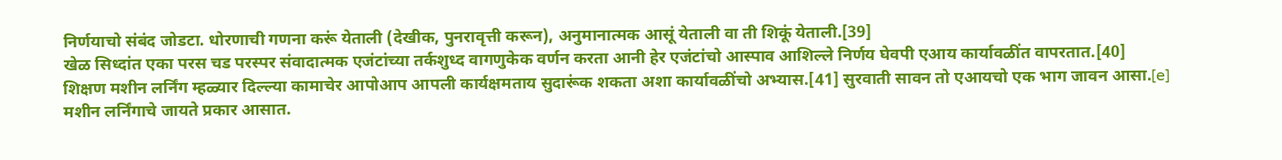निर्णयाचो संबंद जोडटा. धोरणाची गणना करूं येताली (देखीक, पुनरावृत्ती करून), अनुमानात्मक आसूं येताली वा ती शिकूं येताली.[39]
खेळ सिध्दांत एका परस चड परस्पर संवादात्मक एजंटांच्या तर्कशुध्द वागणुकेक वर्णन करता आनी हेर एजंटांचो आस्पाव आशिल्ले निर्णय घेवपी एआय कार्यावळींत वापरतात.[40]
शिक्षण मशीन लर्निंग म्हळ्यार दिल्ल्या कामाचेर आपोआप आपली कार्यक्षमताय सुदारूंक शकता अशा कार्यावळींचो अभ्यास.[41] सुरवाती सावन तो एआयचो एक भाग जावन आसा.[e]
मशीन लर्निंगाचे जायते प्रकार आसात.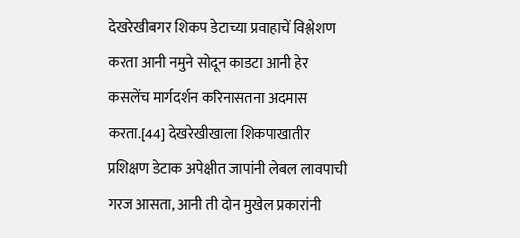देखरेखीबगर शिकप डेटाच्या प्रवाहाचें विश्लेशण करता आनी नमुने सोदून काडटा आनी हेर कसलेंच मार्गदर्शन करिनासतना अदमास करता.[44] देखरेखीखाला शिकपाखातीर प्रशिक्षण डेटाक अपेक्षीत जापांनी लेबल लावपाची गरज आसता, आनी ती दोन मुखेल प्रकारांनी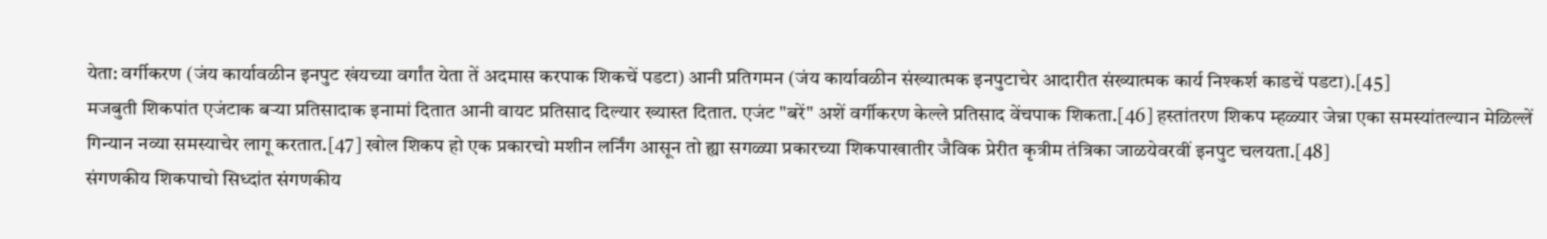येता: वर्गीकरण (जंय कार्यावळीन इनपुट खंयच्या वर्गांत येता तें अदमास करपाक शिकचें पडटा) आनी प्रतिगमन (जंय कार्यावळीन संख्यात्मक इनपुटाचेर आदारीत संख्यात्मक कार्य निश्कर्श काडचें पडटा).[45]
मजबुती शिकपांत एजंटाक बऱ्या प्रतिसादाक इनामां दितात आनी वायट प्रतिसाद दिल्यार ख्यास्त दितात. एजंट "बरें" अशें वर्गीकरण केल्ले प्रतिसाद वेंचपाक शिकता.[46] हस्तांतरण शिकप म्हळ्यार जेन्ना एका समस्यांतल्यान मेळिल्लें गिन्यान नव्या समस्याचेर लागू करतात.[47] खोल शिकप हो एक प्रकारचो मशीन लर्निंग आसून तो ह्या सगळ्या प्रकारच्या शिकपाखातीर जैविक प्रेरीत कृत्रीम तंत्रिका जाळयेवरवीं इनपुट चलयता.[48]
संगणकीय शिकपाचो सिध्दांत संगणकीय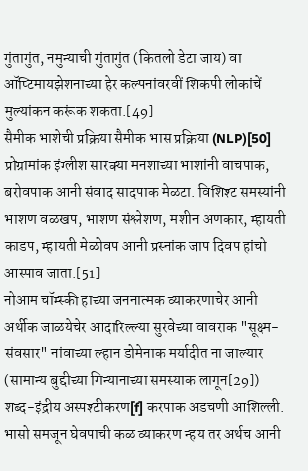गुंतागुंत, नमुन्याची गुंतागुंत (कितलो डेटा जाय) वा ऑप्टिमायझेशनाच्या हेर कल्पनांवरवीं शिकपी लोकांचें मुल्यांकन करूंक शकता.[49]
सैमीक भाशेची प्रक्रिया सैमीक भास प्रक्रिया (NLP)[50] प्रोग्रामांक इंग्लीश सारक्या मनशाच्या भाशांनी वाचपाक, बरोवपाक आनी संवाद सादपाक मेळटा. विशिश्ट समस्यांनी भाशण वळखप, भाशण संश्लेशण, मशीन अणकार, म्हायती काडप, म्हायती मेळोवप आनी प्रस्नांक जाप दिवप हांचो आस्पाव जाता.[51]
नोआम चॉम्स्की हाच्या जननात्मक व्याकरणाचेर आनी अर्थीक जाळयेचेर आदारिल्ल्या सुरवेच्या वावराक "सूक्ष्म-संवसार" नांवाच्या ल्हान डोमेनाक मर्यादीत ना जाल्यार (सामान्य बुद्दीच्या गिन्यानाच्या समस्याक लागून[29]) शब्द-इंद्रीय अस्पश्टीकरण[f] करपाक अडचणी आशिल्ली. भासो समजून घेवपाची कळ व्याकरण न्हय तर अर्थच आनी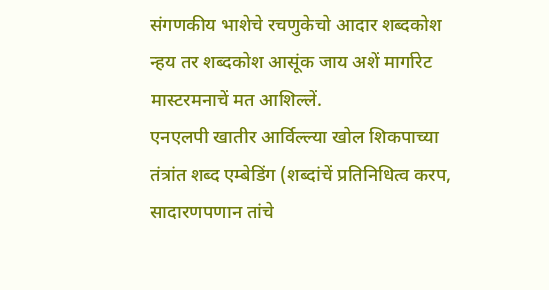संगणकीय भाशेचे रचणुकेचो आदार शब्दकोश न्हय तर शब्दकोश आसूंक जाय अशें मार्गारेट मास्टरमनाचें मत आशिल्लें.
एनएलपी खातीर आर्विल्ल्या खोल शिकपाच्या तंत्रांत शब्द एम्बेडिंग (शब्दांचें प्रतिनिधित्व करप, सादारणपणान तांचे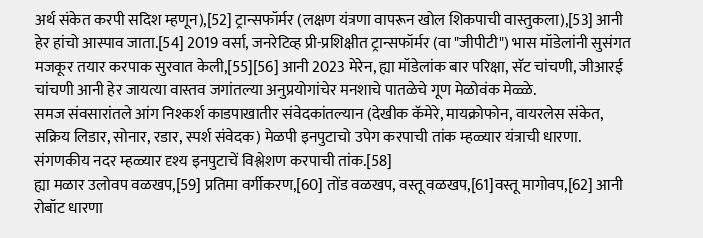अर्थ संकेत करपी सदिश म्हणून),[52] ट्रान्सफॉर्मर (लक्षण यंत्रणा वापरून खोल शिकपाची वास्तुकला),[53] आनी हेर हांचो आस्पाव जाता.[54] 2019 वर्सा, जनरेटिव्ह प्री-प्रशिक्षीत ट्रान्सफॉर्मर (वा "जीपीटी") भास मॉडेलांनी सुसंगत मजकूर तयार करपाक सुरवात केली,[55][56] आनी 2023 मेरेन, ह्या मॉडेलांक बार परिक्षा, सॅट चांचणी, जीआरई चांचणी आनी हेर जायत्या वास्तव जगांतल्या अनुप्रयोगांचेर मनशाचे पातळेचे गूण मेळोवंक मेळ्ळे.
समज संवसारांतले आंग निश्कर्श काडपाखातीर संवेदकांतल्यान (देखीक कॅमेरे, मायक्रोफोन, वायरलेस संकेत, सक्रिय लिडार, सोनार, रडार, स्पर्श संवेदक) मेळपी इनपुटाचो उपेग करपाची तांक म्हळ्यार यंत्राची धारणा. संगणकीय नदर म्हळ्यार दृश्य इनपुटाचें विश्लेशण करपाची तांक.[58]
ह्या मळार उलोवप वळखप,[59] प्रतिमा वर्गीकरण,[60] तोंड वळखप, वस्तू वळखप,[61]वस्तू मागोवप,[62] आनी रोबॉट धारणा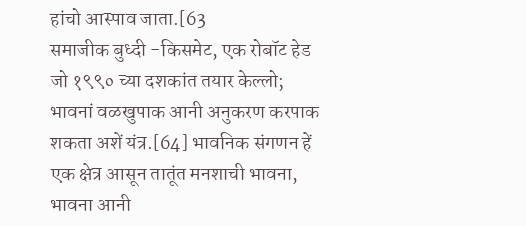हांचो आस्पाव जाता.[63
समाजीक बुध्दी -किसमेट, एक रोबॉट हेड जो १९९० च्या दशकांत तयार केल्लो; भावनां वळखुपाक आनी अनुकरण करपाक शकता अशें यंत्र.[64] भावनिक संगणन हें एक क्षेत्र आसून तातूंत मनशाची भावना, भावना आनी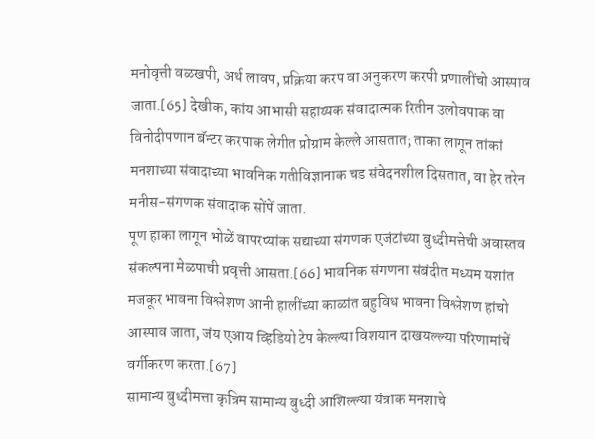मनोवृत्ती वळखपी, अर्थ लावप, प्रक्रिया करप वा अनुकरण करपी प्रणालींचो आस्पाव जाता.[65] देखीक, कांय आभासी सहाय्यक संवादात्मक रितीन उलोवपाक वा विनोदीपणान बॅन्टर करपाक लेगीत प्रोग्राम केल्ले आसतात; ताका लागून तांकां मनशाच्या संवादाच्या भावनिक गतीविज्ञानाक चड संवेदनशील दिसतात, वा हेर तरेन मनीस-संगणक संवादाक सोंपें जाता.
पूण हाका लागून भोळें वापरप्यांक सद्याच्या संगणक एजंटांच्या बुध्दीमत्तेची अवास्तव संकल्पना मेळपाची प्रवृत्ती आसता.[66] भावनिक संगणना संबंदीत मध्यम यशांत मजकूर भावना विश्लेशण आनी हालींच्या काळांत बहुविध भावना विश्लेशण हांचो आस्पाव जाता, जंय एआय व्हिडियो टेप केल्ल्या विशयान दाखयल्ल्या परिणामांचें वर्गीकरण करता.[67]
सामान्य बुध्दीमत्ता कृत्रिम सामान्य बुध्दी आशिल्ल्या यंत्राक मनशाचे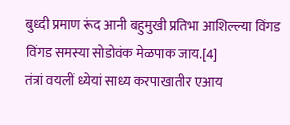बुध्दी प्रमाण रूंद आनी बहुमुखी प्रतिभा आशिल्ल्या विंगड विंगड समस्या सोडोवंक मेळपाक जाय.[4]
तंत्रां वयलीं ध्येयां साध्य करपाखातीर एआय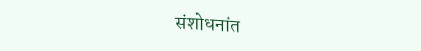संशोधनांत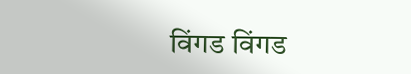विंगड विंगड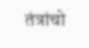तंत्रांचो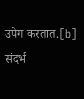उपेग करतात.[b]
संदर्भ